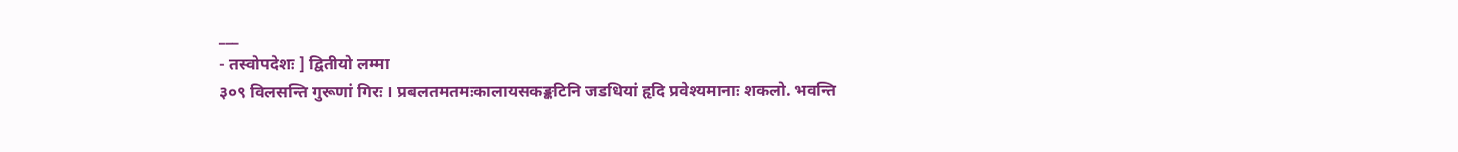___
- तस्वोपदेशः ] द्वितीयो लम्मा
३०९ विलसन्ति गुरूणां गिरः । प्रबलतमतमःकालायसकङ्कटिनि जडधियां हृदि प्रवेश्यमानाः शकलो. भवन्ति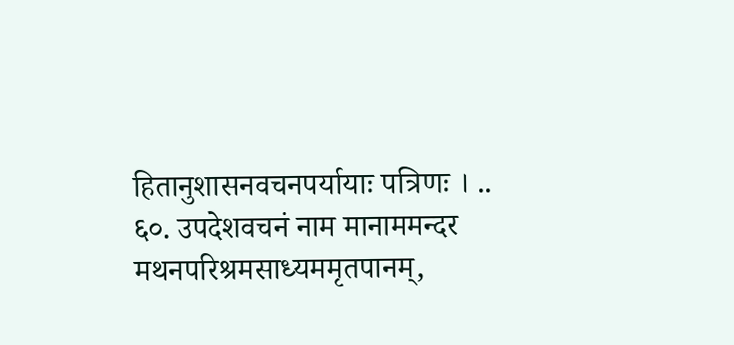हितानुशासनवचनपर्यायाः पत्रिणः । ..
६०. उपदेशवचनं नाम मानाममन्दर मथनपरिश्रमसाध्यममृतपानम्,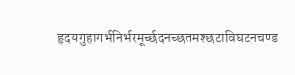हृदयगुहागर्भनिर्भरमूर्च्छदनच्छतमश्छटाविघटनचण्ड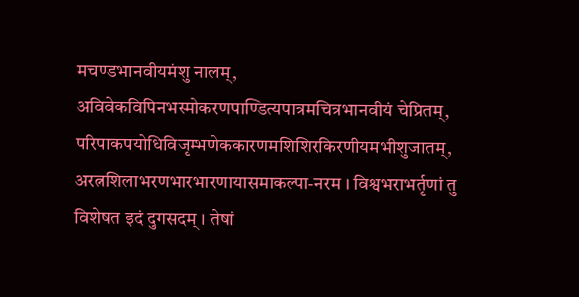मचण्डभानवीयमंशु नालम्, अविवेकविपिनभस्मोकरणपाण्डित्यपात्रमचित्रभानवीयं चेप्रितम्, परिपाकपयोधिविजृम्भणेककारणमशिशिरकिरणीयमभीशुजातम्, अरत्नशिलाभरणभारभारणायासमाकल्पा-नरम । विश्वभराभर्तृणां तु विशेषत इदं दुगसदम् । तेषां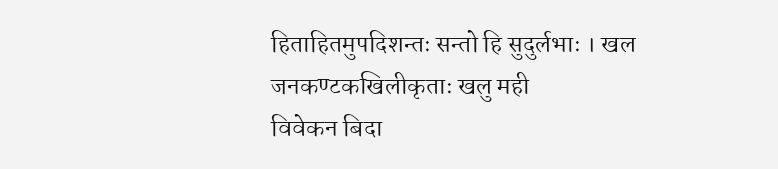हिताहितमुपदिशन्तः सन्तो हि सुदुर्लभाः । खल जनकण्टकखिलीकृताः खलु मही
विवेकन बिदा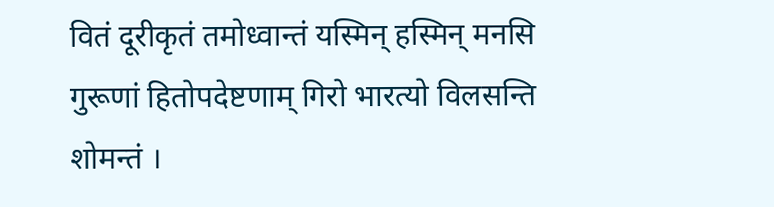वितं दूरीकृतं तमोध्वान्तं यस्मिन् हस्मिन् मनसि गुरूणां हितोपदेष्टणाम् गिरो भारत्यो विलसन्ति शोमन्तं ।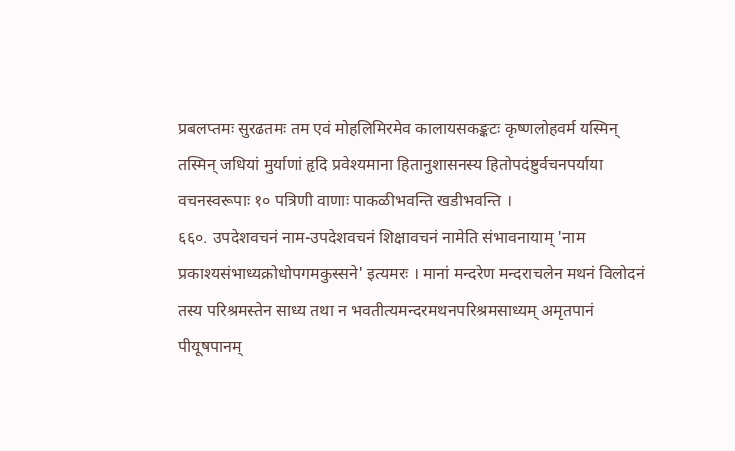प्रबलप्तमः सुरढतमः तम एवं मोहलिमिरमेव कालायसकङ्कटः कृष्णलोहवर्म यस्मिन् तस्मिन् जधियां मुर्याणां हृदि प्रवेश्यमाना हितानुशासनस्य हितोपदंष्टुर्वचनपर्याया वचनस्वरूपाः १० पत्रिणी वाणाः पाकळीभवन्ति खडीभवन्ति ।
६६०. उपदेशवचनं नाम-उपदेशवचनं शिक्षावचनं नामेति संभावनायाम् 'नाम प्रकाश्यसंभाध्यक्रोधोपगमकुस्सने' इत्यमरः । मानां मन्दरेण मन्दराचलेन मथनं विलोदनं तस्य परिश्रमस्तेन साध्य तथा न भवतीत्यमन्दरमथनपरिश्रमसाध्यम् अमृतपानं पीयूषपानम्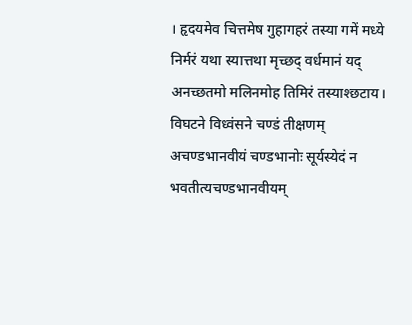। हृदयमेव चित्तमेष गुहागहरं तस्या गमें मध्ये निर्मरं यथा स्यात्तथा मृच्छद् वर्धमानं यद् अनच्छतमो मलिनमोह तिमिरं तस्याश्छटाय। विघटने विध्वंसने चण्डं तीक्षणम् अचण्डभानवीयं चण्डभानोः सूर्यस्येदं न भवतीत्यचण्डभानवीयम्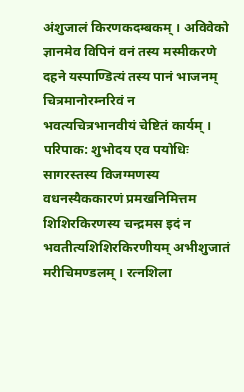अंशुजालं किरणकदम्बकम् । अविवेको ज्ञानमेव विपिनं वनं तस्य मस्मीकरणे दहने यस्पाण्डित्यं तस्य पानं भाजनम् चित्रमानोरम्नरिवं न भवत्यचित्रभानवीयं चेष्टितं कार्यम् । परिपाक: शुभोदय एव पयोधिः सागरस्तस्य विजग्मणस्य वधनस्यैककारणं प्रमखनिमित्तम शिशिरकिरणस्य चन्द्रमस इदं न भवतीत्यशिशिरकिरणीयम् अभीशुजातं मरीचिमण्डलम् । रत्नशिला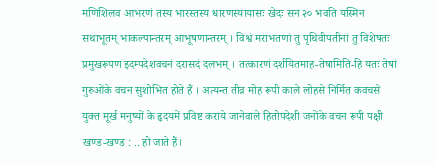मणिशिलव आभरणं तस्य भारस्तस्य धारणस्यायासः खेदः सन २० भवति यस्मिन सथाभूतम् भाकल्पान्तरम् आभूषणान्तरम् । विश्वं मराभतणां तु पृथिवीपतीनां तु विशेषतः प्रमुखरूपण इदम्पदेशवचनं दरासदं दलभम् । तत्कारणं दर्शयितमाह-तेषामिति-हि यतः तेषां
गुरुओंके वचन सुशोभित होते हैं । अत्यन्त तीव्र मोह रूपी काले लोहसे निर्मित कवचसे युक्त मूर्ख मनुष्यों के हृदयमें प्रविष्ट कराये जानेवाले हितोपदेशी जनोंके वचन रूपी पक्षी खण्ड-खण्ड : .. हो जाते हैं।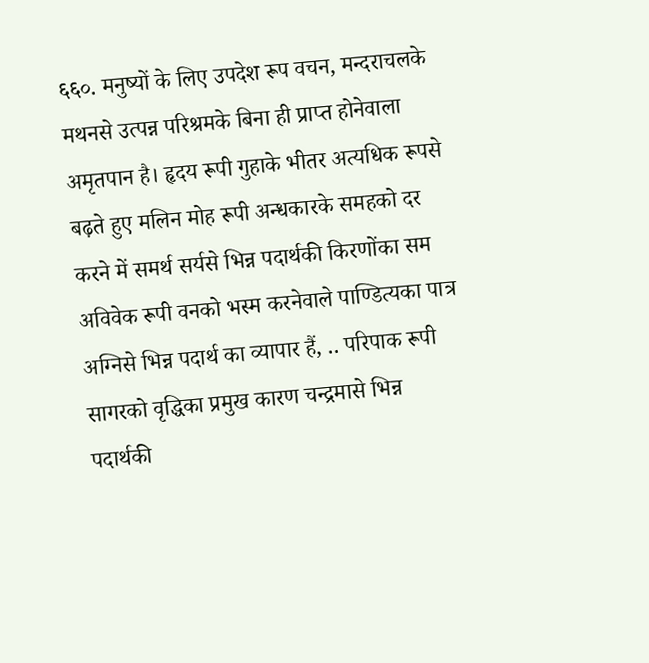६६०. मनुष्यों के लिए उपदेश रूप वचन, मन्दराचलके मथनसे उत्पन्न परिश्रमके बिना ही प्राप्त होनेवाला अमृतपान है। हृदय रूपी गुहाके भीतर अत्यधिक रूपसे बढ़ते हुए मलिन मोह रूपी अन्धकारके समहको दर करने में समर्थ सर्यसे भिन्न पदार्थकी किरणोंका सम अविवेक रूपी वनको भस्म करनेवाले पाण्डित्यका पात्र अग्निसे भिन्न पदार्थ का व्यापार हैं, .. परिपाक रूपी सागरको वृद्धिका प्रमुख कारण चन्द्रमासे भिन्न पदार्थकी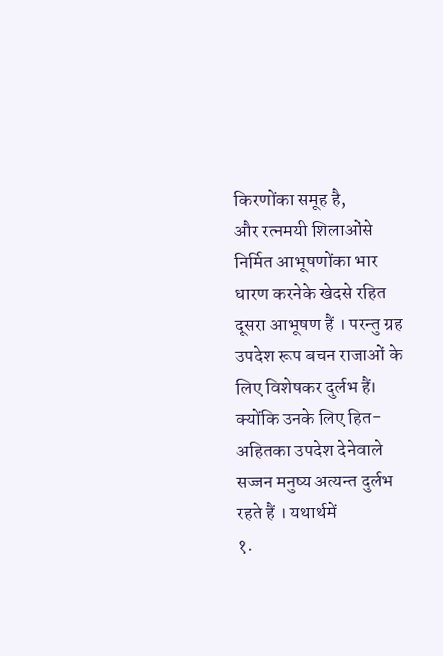किरणोंका समूह है,
और रत्नमयी शिलाओंसे निर्मित आभूषणोंका भार धारण करनेके खेदसे रहित दूसरा आभूषण हैं । परन्तु ग्रह उपदेश रूप बचन राजाओं के लिए विशेषकर दुर्लभ हैं। क्योंकि उनके लिए हित-अहितका उपदेश देनेवाले सज्जन मनुष्य अत्यन्त दुर्लभ रहते हैं । यथार्थमें
१.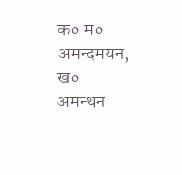क० म० अमन्दमयन, ख० अमन्थन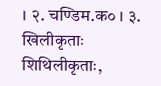। २. चण्डिम.क० । ३. खिलीकृताः शिथिलीकृताः,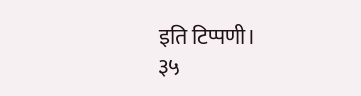इति टिप्पणी।
३५